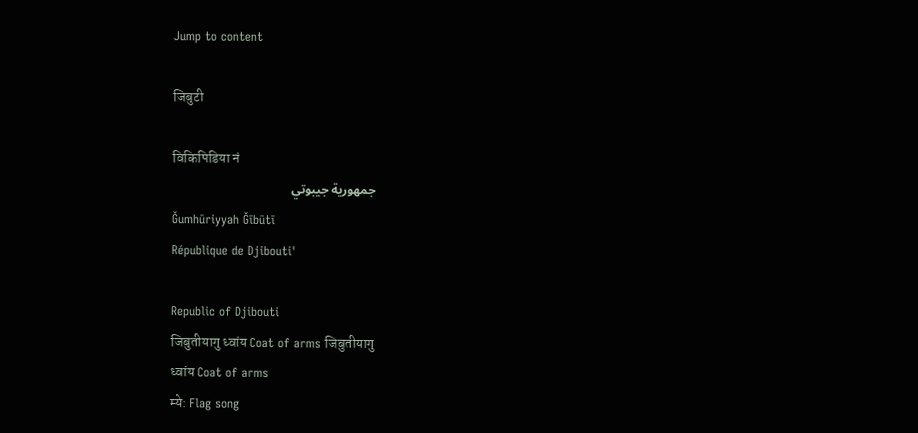Jump to content

जिबुटी

विकिपिडिया नं
جمهورية جيبوتي
Ǧumhūriyyah Ǧībūtī
République de Djibouti'

Republic of Djibouti
जिबुतीयागु ध्वांय Coat of arms जिबुतीयागु
ध्वांय Coat of arms
म्ये: Flag song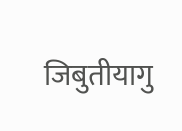जिबुतीयागु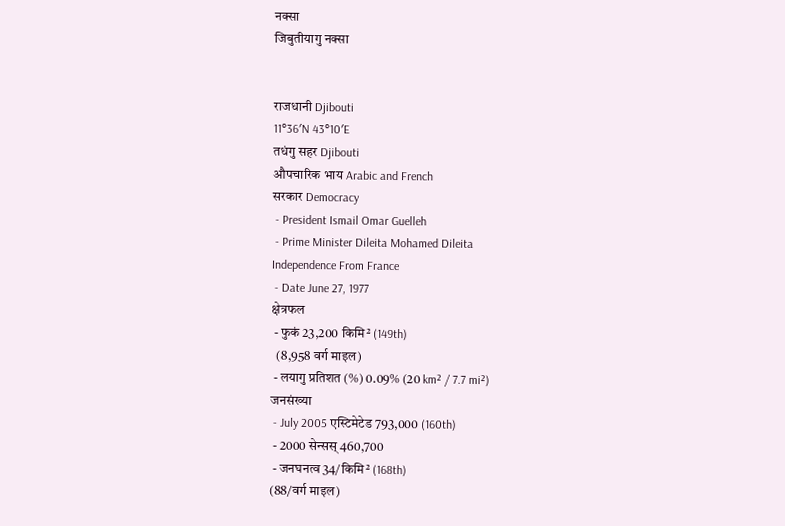नक्सा
जिबुतीयागु नक्सा


राजधानी Djibouti
11°36′N 43°10′E
तधंगु सहर Djibouti
औपचारिक भाय Arabic and French
सरकार Democracy
 - President Ismail Omar Guelleh
 - Prime Minister Dileita Mohamed Dileita
Independence From France
 - Date June 27, 1977
क्षेत्रफल
 - फुकं 23,200 किमि² (149th)
  (8,958 वर्ग माइल)
 - लयागु प्रतिशत (%) 0.09% (20 km² / 7.7 mi²)
जनसंख्या
 - July 2005 एस्टिमेटेड 793,000 (160th)
 - 2000 सेन्सस् 460,700
 - जनघनत्व 34/किमि² (168th)
(88/वर्ग माइल)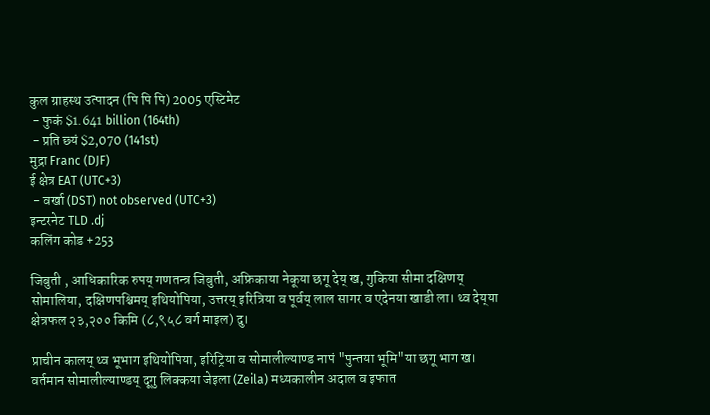कुल ग्राहस्थ उत्पादन (पि पि पि) 2005 एस्टिमेट
 - फुकं $1.641 billion (164th)
 - प्रति छ्यं $2,070 (141st)
मुद्रा Franc (DJF)
ई क्षेत्र EAT (UTC+3)
 - वर्खा (DST) not observed (UTC+3)
इन्टरनेट TLD .dj
कलिंग कोड +253

जिबुती , आधिकारिक रुपय् गणतन्त्र जिबुती, अफ्रिकाया नेकूया छगू देय् ख, गुकिया सीमा दक्षिणय् सोमालिया, दक्षिणपश्चिमय् इथियोपिया, उत्तरय् इरित्रिया व पूर्वय् लाल सागर व एदेनया खाडी ला। थ्व देय्‌या क्षेत्रफल २३,२०० किमि (८,९५८ वर्ग माइल) दु।

प्राचीन कालय् थ्व भूभाग इथियोपिया, इरिट्रिया व सोमालील्याण्ड नापं "पुन्तया भूमि"या छगू भाग ख। वर्तमान सोमालील्याण्डय् दूगु लिक्कया जेइला (Zeila) मध्यकालीन अदाल व इफात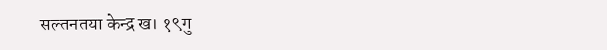सल्तनतया केन्द्र ख। १९गु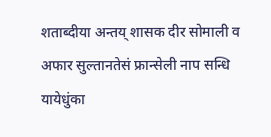शताब्दीया अन्तय् शासक दीर सोमाली व अफार सुल्तानतेसं फ्रान्सेली नाप सन्धि यायेधुंका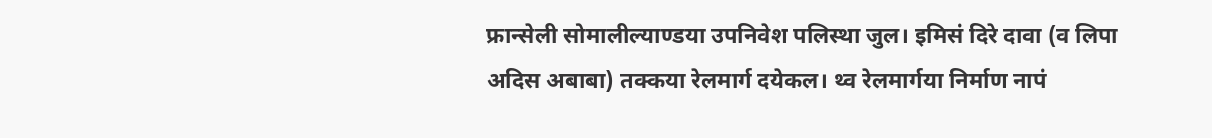फ्रान्सेली सोमालील्याण्डया उपनिवेश पलिस्था जुल। इमिसं दिरे दावा (व लिपा अदिस अबाबा) तक्कया रेलमार्ग दयेकल। थ्व रेलमार्गया निर्माण नापं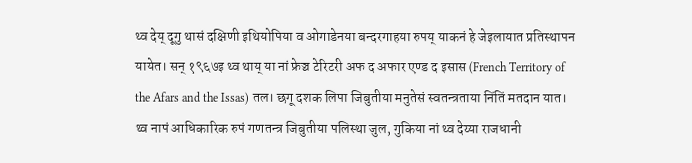थ्व देय् दूगु थासं दक्षिणी इथियोपिया व ओगाडेनया बन्दरगाहया रुपय् याकनं हे जेइलायात प्रतिस्थापन यायेत। सन् १९६७इ थ्व थाय् या नां फ्रेञ्च टेरिटरी अफ द अफार एण्ड द इसास (French Territory of the Afars and the Issas) तल। छगू दशक लिपा जिबुतीया मनुतेसं स्वतन्त्रताया निंतिं मतदान यात। थ्व नापं आधिकारिक रुपं गणतन्त्र जिबुतीया पलिस्था जुल, गुकिया नां थ्व देय्या राजधानी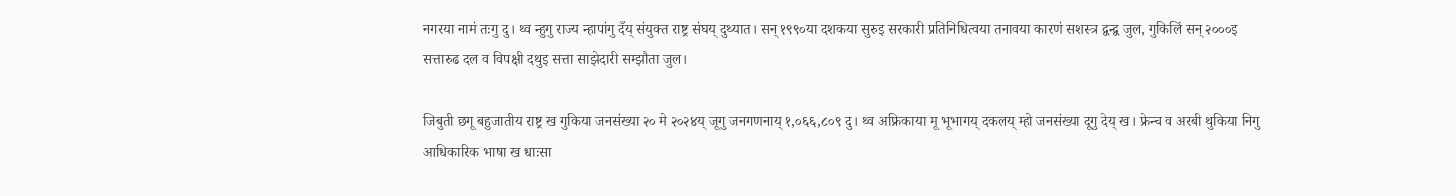नगरया नामं तःगु दु। थ्व न्हुगु राज्य न्हापांगु दँय् संयुक्त राष्ट्र संघय् दुथ्यात। सन् १९९०या दशकया सुरुइ सरकारी प्रतिनिधित्वया तनावया कारणं सशस्त्र द्वन्द्व जुल, गुकिलिं सन् २०००इ सत्तारुढ दल व विपक्षी दथुइ सत्ता साझेदारी सम्झौता जुल।

जिबुती छगू बहुजातीय राष्ट्र ख गुकिया जनसंख्या २० मे २०२४य् जूगु जनगणनाय् १,०६६,८०९ दु। थ्व अफ्रिकाया मू भूभागय् दकलय् म्हो जनसंख्या दूगु देय् ख। फ्रेन्च व अरबी थुकिया निगु आधिकारिक भाषा ख धाःसा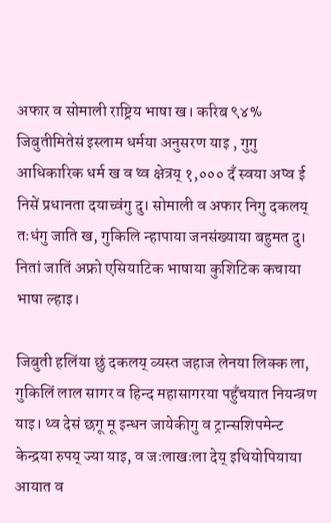अफार व सोमाली राष्ट्रिय भाषा ख। करिब ९४% जिबुतीमितेसं इस्लाम धर्मया अनुसरण याइ , गुगु आधिकारिक धर्म ख व थ्व क्षेत्रय् १,००० दँ स्वया अप्व ई निसें प्रधानता दयाच्वंगु दु। सोमाली व अफार निगु दकलय् तःधंगु जाति ख, गुकिलि न्हापाया जनसंख्याया बहुमत दु। नितां जातिं अफ्रो एसियाटिक भाषाया कुशिटिक कचाया भाषा ल्हाइ।

जिबुती हलिंया छुं दकलय् व्यस्त जहाज लेनया लिक्क ला, गुकिलिं लाल सागर व हिन्द महासागरया पहुँचयात नियन्त्रण याइ। थ्व देसं छगू मू इन्धन जायेकीगु व ट्रान्सशिपमेन्ट केन्द्रया रुपय् ज्या याइ, व जःलाखःला देय् इथियोपियाया आयात व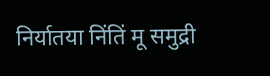निर्यातया निंतिं मू समुद्री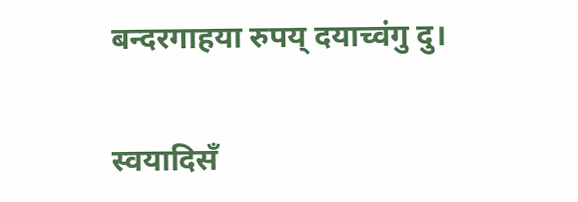बन्दरगाहया रुपय् दयाच्वंगु दु।

स्वयादिसँ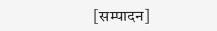[सम्पादन]